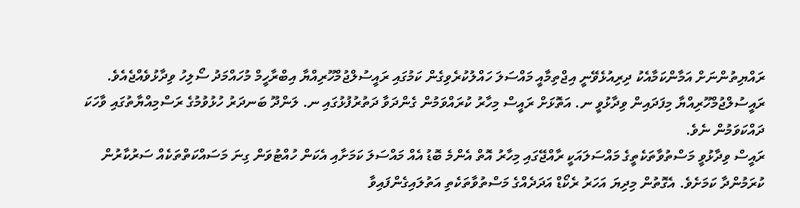ރައްޔިތުންނަށް އަމާންކަމާއެކު ދިރިއުޅެވޭނީ އިޖްތިމާއީ މައްސަލަ ހައްލުކުރެވިގެން ކަމުގައި ރައީސުލްޖުމްހޫރިއްޔާ އިބްރާހީމް މުހައްމަދު ސޯލިހު ވިދާޅުވެއްޖެއެވެ.
ރައީސުލްޖުމްހޫރިއްޔާ މިފަދައިން ވިދާޅުވީ ނ. އަތޮޅަށް ރައީސް މިހާރު ކުރައްވަމުން ގެންދަވާ ދަތުރުފުޅުގައި ނ. ލަންދޫ ބަނދަރު ހުޅުވުމުގެ ރަސްމިއްޔާތުގައި ވާހަކަ ދައްކަވަމުން ނެވެ.
ރައީސް ވިދާޅުވީ މަސްތުވާތަކެތީގެ މައްސަލައަކީ ރާއްޖޭގައި މިހާރު އޮތް އެންމެ ބޮޑު އެއް މައްސަލަ ކަމަށާއި އެކަން ހުއްޓުވަން ގިނަ މަސައްކަތްތަކެއް ސަރުކާރުން ކުރަމުންދާ ކަމަށެވެ. އެގޮތުން މިދިޔަ އަހަރު ރެކޯޑް އަދަދެއްގެ މަސްތުވާތަކެތި އަތުލައިގެންފައިވާ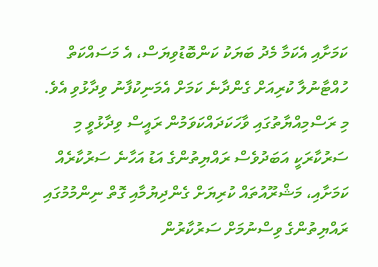ކަމަށާއި އެކަމާ މެދު ބަޔަކު ކަންބޮޑުވިޔަސް، އެ މަސައްކަތް ހުއްޓާނުލާ ކުރިއަށް ގެންދާނެ ކަމަށް އެމަނިކުފާނު ވިދާޅުވި އެވެ.
މި ރަސްމިއްޔާތުގައި ވާހަކަދައްކަވަމުން ރައީސް ވިދާޅުވީ މި ސަރުކާރަކީ އަބަދުވެސް ރައްޔިތުންގެ އަޑު އަހާނެ ސަރުކާރެއް ކަމަށާއި، މަޝްރޫއުތައް ކުރިޔަށް ގެންދިޔުމާއި ގޮތް ނިންމުމުގައި ރައްޔިތުންގެ ވިސްނުމަށް ސަރުކާރުން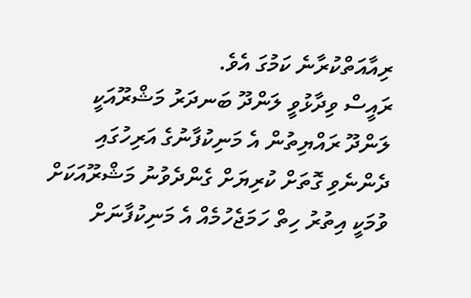ރިއާއަތްކުރާނެ ކަމުގަ އެވެ.
ރައީސް ވިދާޅުވީ ލަންދޫ ބަނދަރު މަޝްރޫއަކީ ލަންދޫ ރައްޔިތުން އެ މަނިކުފާނުގެ އަރިހުގައި ދެންނެވި ގޮތަށް ކުރިޔަށް ގެންދެވުނު މަޝްރޫއަކަށް ވުމަކީ އިތުރު ހިތް ހަމަޖެހުމެއް އެ މަނިކުފާނަށް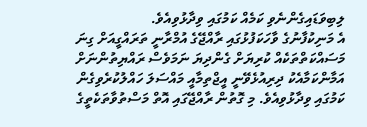ލިބިވަޑައިގެންނެވި ކަމެއް ކަމުގައި ވިދާޅުވިއެވެ.
އެ މަނިކުފާނުގެ ވާހަކަފުޅުގައި ރާއްޖޭގެ އުމްރާނީ ތަރައްގީއަށް ގިނަ މަސައްކަތްތަކެއް ކުރިޔަށް ގެންދިޔަ ނަމަވެސް ރައްޔިތުންނަށް އަމާންކަމާއެކު ދިރިއުޅެވޭނީ އީޖްތިމާއީ މައްސަލަ ހައްލުކުރެވިގެން ކަމުގައި ވިދާޅުވިއެވެ. މި ގޮތުން ރާއްޖޭގައި އޮތް މަސްތުވާތަކެތީގެ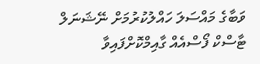ވަބާގެ މައްސަލަ ހައްލުކުރުމަށް ނޭޝަނަލް ޓާސްކް ފޯސްއެއް ގާއިމްކޮށްފައިވާ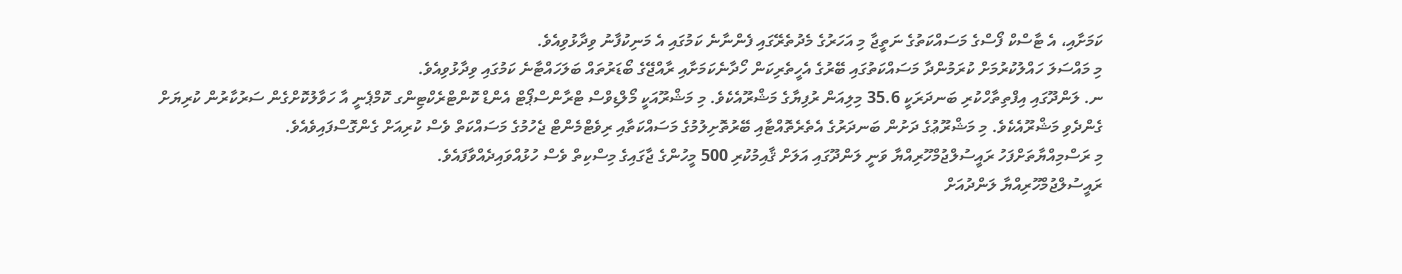ކަމަށާއި، އެ ޓާސްކް ފޯސްގެ މަސައްކަތުގެ ނަތީޖާ މި އަހަރުގެ މެދުތެރޭގައި ފެންނާނެ ކަމުގައި އެ މަނިކުފާނު ވިދާޅުވިއެވެ.
މި މައްސަލަ ހައްލުކުރުމަށް ކުރަމުންދާ މަސައްކަތުގައި ބޭރުގެ އެހީތެރިކަން ހޯދާނެކަމަށާއި ރާއްޖޭގެ ބޯޑަރުތައް ބަލަހައްޓާނެ ކަމުގައި ވިދާޅުވިއެވެ.
ނ. ލަންދޫގައި އިފްތިތާހްކުރި ބަނދަރަކީ 35.6 މިލިއަން ރުފިޔާގެ މަޝްރޫއެކެވެ. މި މަޝްރޫއަކީ މޯލްޑިވްސް ޓްރާންސްޕޯޓް އެންޑް ކޮންޓްރެކްޓިންގ ކޮމްޕެނީ އާ ހަވާލުކޮށްގެން ސަރުކާރުން ކުރިޔަށް ގެންދެވި މަޝްރޫއެކެވެ. މި މަޝްރޫޢުގެ ދަށުން ބަނދަރުގެ އެތެރެތޮއްޓާއި ބޭރުތޮށިލުމުގެ މަސައްކަތާއި ރިވެޓްމެންޓް ޖެހުމުގެ މަސައްކަތް ވެސް ކުރިއަށް ގެންގޮސްފައިވެއެވެ.
މި ރަސްމިއްޔާތަށްފަހު ރައީސުލްޖުމްހޫރިއްޔާ ވަނީ ލަންދޫގައި އަލަށް ޤާއިމުކުރި 500 މީހުންގެ ޖާގައިގެ މިސްކިތް ވެސް ހުޅުއްވައިދެއްވާފައެވެ.
ރައީސުލްޖުމްހޫރިއްޔާ ލަންދުއަށް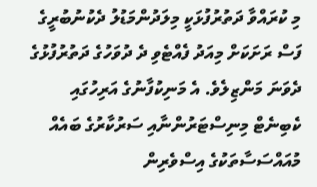މި ކުރައްވާ ދަތުރުފުޅަކީ މިލަދުންމަޑުލު ދެކުނުބުރީގެ ފަސް ރަށަކަށް މިއަދު ފެއްޓެވި ދެ ދުވަހުގެ ދަތުރުފުޅުގެ ދެވަނަ މަންޒިލެވެ. އެ މަނިކުފާނުގެ އަރިހުގައި ކެބިނެޓް މިނިސްޓަރުންނާއި ސަރުކާރުގެ ބައެއް މުއައްސަސާތަކުގެ އިސްވެރިން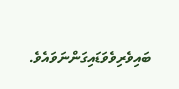ބައިވެރިވެވަޑައިގަންނަވައެވެ.